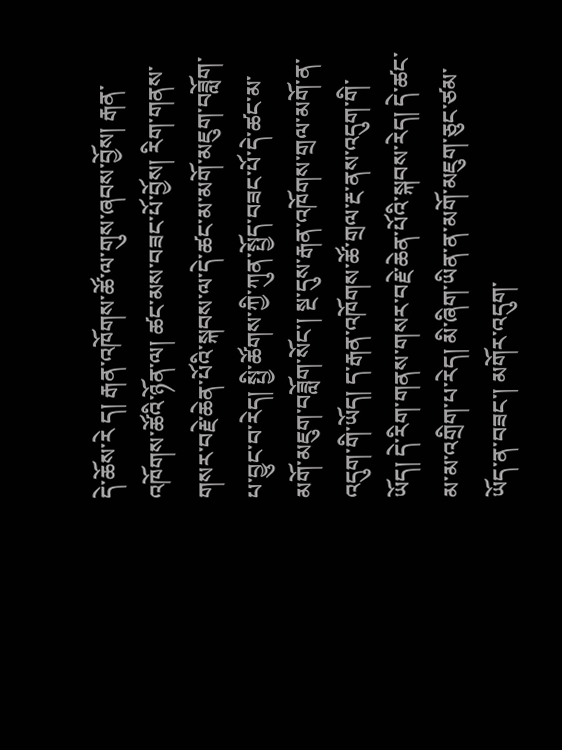དེ་ཆོས་རེ ད། རྒན་འཁོགས་ཚོ་ལ་གུས་ཞབས་བྱོས། རྒན་འཁོགས་ཚོའི་ཉོན་ལ། ཚང་མས་བཟང་པོ་བྱོས། རིག་གནས་གསར་བརྗེ་ཆེན་པོའི་སྐབས་ལ་དེ་ཚང་མ་མགོ་མཇུག་བཟློག་པ་བྱུང་བ་རེད། སྤྱི་ཚོགས་ཀྱི་ཀུན་སྤྱོད་བཟང་པོ་དེ་ཚང་མ་མགོ་མཇུག་བཟློག་སོང་། སྔ་དུས་རྒན་འཁོགས་གྲལ་མགོ་ན་འདུག་གི་ཡོད། ད་རྒན་འཁོགས་ཚོ་གྲལ་རྔ་ནས་འདུག་གི་ཡོད། དེ་རིག་གནས་གསར་བརྗེ་ཆེན་པོའི་སྐབས་རེད། དེ་ཚང་མ་མ་འགྲིག་པ་རེད། མི་ཞིག་ཡིན་ན་མགོ་མཇུག་ཅུང་ཙམ་ཡོད་ན་བཟང་། མགོར་འདུག་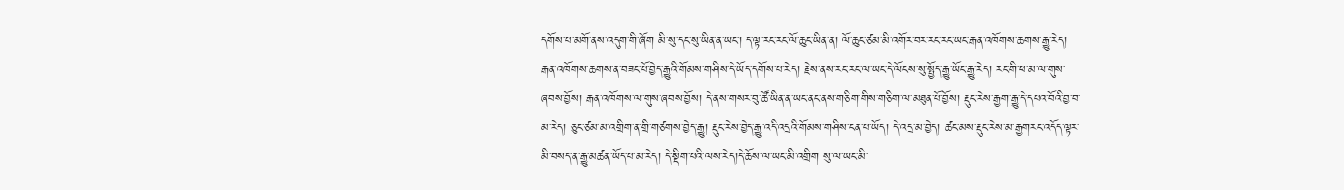དགོས་པ་མགོ་ནས་འདུག་གི་ཞོག མི་སུ་དང་སུ་ཡིན་ན་ཡང་། ད་ལྟ་རང་རང་ལོ་ཆུང་ཡིན་ན། ལོ་ཆུང་ཙམ་མི་འགོར་བར་རང་རང་ཡང་རྒན་འཁོགས་ཆགས་རྒྱུ་རེད། རྒན་འཁོགས་ཆགས་ན་བཟང་པོ་བྱེད་རྒྱུའི་གོམས་གཤིས་དེ་ཡོད་དགོས་པ་རེད། རྗེས་ནས་རང་རང་ལ་ཡང་དེ་ལོངས་སུ་སྤྱོད་རྒྱུ་ཡོང་རྒྱུ་རེད། རང་གི་ཕ་མ་ལ་གུས་ཞབས་བྱོས། རྒན་འཁོགས་ལ་གུས་ཞབས་བྱོས། དེ་ནས་གསར་བུ་ཚོ་ཡིན་ན་ཡང་ནང་ནས་གཅིག་གིས་གཅིག་ལ་མཐུན་པོ་བྱོས། རྡུང་རེས་རྒྱག་རྒྱུ་དེ་དཔའ་བོའི་བྱ་བ་མ་རེད། ཅུང་ཙམ་མ་འགྲིག་ན་གྲི་གཙགས་བྱེད་རྒྱུ། རྡུང་རེས་བྱེད་རྒྱུ་འདི་འདྲའི་གོམས་གཤིས་ངན་པ་ཡོད། དེ་འདྲ་མ་བྱེད། ཚང་མས་རྡུང་རེས་མ་རྒྱགརང་འདོད་ལྟར་མི་བསད་ན་རྒྱུ་མཚན་ཡོད་པ་མ་རེད། དེ་སྡིག་པའི་ལས་རེད།དེ་ཆོས་ལ་ཡང་མི་འགྲིག སུ་ལ་ཡང་མི་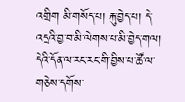འགྲིག མི་གསོད་པ། རྐུ་བྱེད་པ། དེ་འདྲའི་བྱ་བ་མི་ལེགས་པ་མི་བྱེད་གལ། དེའི་དོན་ལ་རང་རང་གི་བྱིས་པ་ཚོ་ལ་གཅེས་དགོས་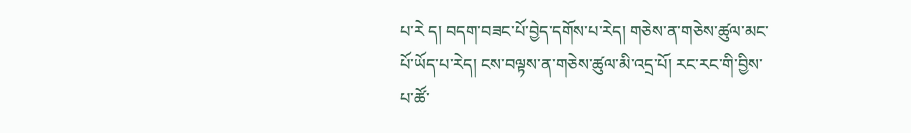པ་རེ ད། བདག་བཟང་པོ་བྱེད་དགོས་པ་རེད། གཅེས་ན་གཅེས་ཚུལ་མང་པོ་ཡོད་པ་རེད། ངས་བལྟས་ན་གཅེས་ཚུལ་མི་འདྲ་པོ། རང་རང་གི་བྱིས་པ་ཚོ་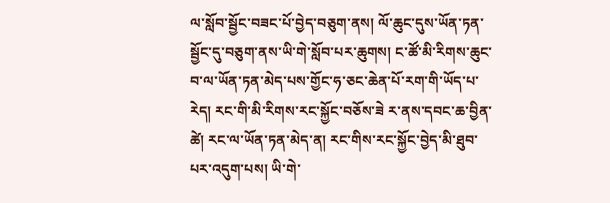ལ་སློབ་སྦྱོང་བཟང་པོ་བྱེད་བཅུག་ནས། ལོ་ཆུང་དུས་ཡོན་ཏན་སྦྱོང་དུ་བཅུག་ནས་ཡི་གེ་སློབ་པར་ཆུགས། ང་ཚོ་མི་རིགས་ཆུང་བ་ལ་ཡོན་ཏན་མེད་པས་གྱོང་ཧ་ཅང་ཆེན་པོ་རག་གི་ཡོད་པ་རེད། རང་གི་མི་རིགས་རང་སྐྱོང་བཅོས་ཟེ ར་ནས་དབང་ཆ་བྱིན་ཚེ། རང་ལ་ཡོན་ཏན་མེད་ན། རང་གིས་རང་སྐྱོང་བྱེད་མི་ཐུབ་པར་འདུག་པས། ཡི་གེ་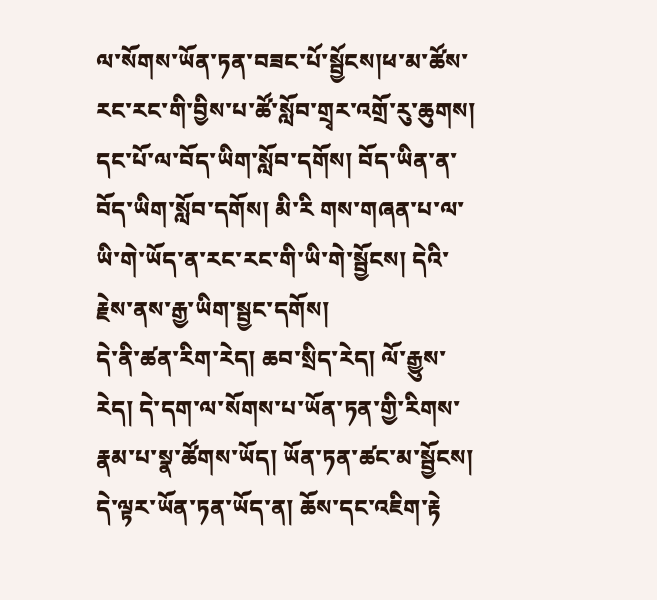ལ་སོགས་ཡོན་ཏན་བཟང་པོ་སྦྱོངས།ཕ་མ་ཚོས་རང་རང་གི་བྱིས་པ་ཚོ་སློབ་གྲྭར་འགྲོ་རུ་ཆུགས། དང་པོ་ལ་བོད་ཡིག་སློབ་དགོས། བོད་ཡིན་ན་བོད་ཡིག་སློབ་དགོས། མི་རི གས་གཞན་པ་ལ་ཡི་གེ་ཡོད་ན་རང་རང་གི་ཡི་གེ་སྦྱོངས། དེའི་རྗེས་ནས་རྒྱ་ཡིག་སྦྱང་དགོས།
དེ་ནི་ཚན་རིག་རེད། ཆབ་སྲིད་རེད། ལོ་རྒྱུས་རེད། དེ་དག་ལ་སོགས་པ་ཡོན་ཏན་གྱི་རིགས་རྣམ་པ་སྣ་ཚོགས་ཡོད། ཡོན་ཏན་ཚང་མ་སྦྱོངས། དེ་ལྟར་ཡོན་ཏན་ཡོད་ན། ཆོས་དང་འཇིག་རྟེ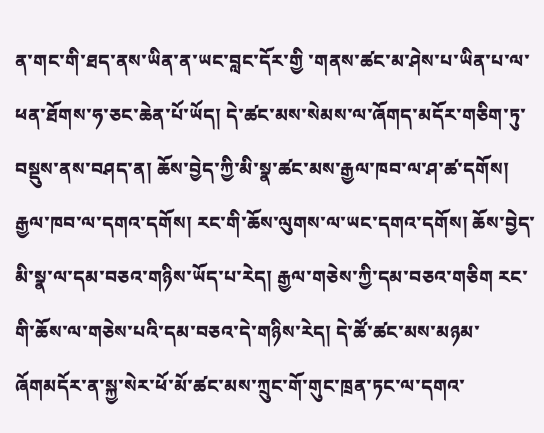ན་གང་གི་ཐད་ནས་ཡིན་ན་ཡང་བླང་དོར་གྱི ་གནས་ཚང་མ་ཤེས་པ་ཡིན་པ་ལ་ཕན་ཐོགས་ཧ་ཅང་ཆེན་པོ་ཡོད། དེ་ཚང་མས་སེམས་ལ་ཞོགད་མདོར་གཅིག་ཏུ་བསྡུས་ནས་བཤད་ན། ཆོས་བྱེད་ཀྱི་མི་སྣ་ཚང་མས་རྒྱལ་ཁབ་ལ་ཤ་ཚ་དགོས། རྒྱལ་ཁབ་ལ་དགའ་དགོས། རང་གི་ཆོས་ལུགས་ལ་ཡང་དགའ་དགོས། ཆོས་བྱེད་མི་སྣ་ལ་དམ་བཅའ་གཉིས་ཡོད་པ་རེད། རྒྱལ་གཅེས་ཀྱི་དམ་བཅའ་གཅིག རང་གི་ཆོས་ལ་གཅེས་པའི་དམ་བཅའ་དེ་གཉིས་རེད། དེ་ཚོ་ཚང་མས་མཉམ་ཞོགམདོར་ན་སྐྱ་སེར་ཕོ་མོ་ཚང་མས་ཀྲུང་གོ་གུང་ཁྲན་ཏང་ལ་དགའ་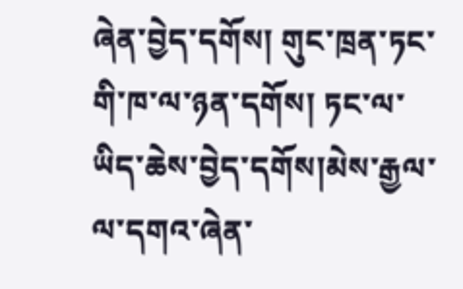ཞེན་བྱེད་དགོས། གུང་ཁྲན་ཏང་གི་ཁ་ལ་ཉན་དགོས། ཏང་ལ་ཡིད་ཆེས་བྱེད་དགོས།མེས་རྒྱལ་ལ་དགའ་ཞེན་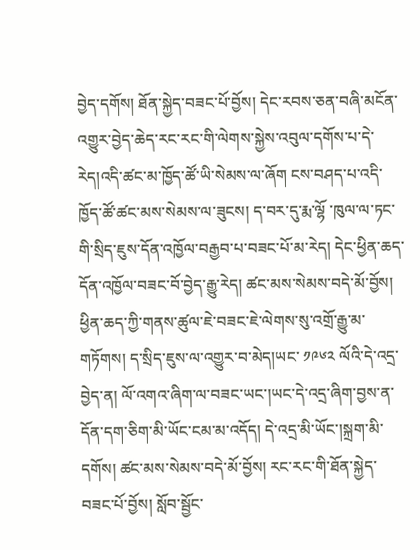བྱེད་དགོས། ཐོན་སྐྱེད་བཟང་པོ་བྱོས། དེང་རབས་ཅན་བཞི་མངོན་འགྱུར་བྱེད་ཆེད་རང་རང་གི་ལེགས་སྐྱེས་འབུལ་དགོས་པ་དེ་རེད།འདི་ཚང་མ་ཁྱོད་ཚོ་ཡི་སེམས་ལ་ཞོག ངས་བཤད་པ་འདི་ཁྱོད་ཚོ་ཚང་མས་སེམས་ལ་ཟུངས། ད་བར་དུ་རྨ་ལྷོ ་ཁུལ་ལ་ཏང་གི་སྲིད་ཇུས་དོན་འཁྱོལ་བརྒྱབ་པ་བཟང་པོ་མ་རེད། དེང་ཕྱིན་ཆད་དོན་འཁྱོལ་བཟང་བོ་བྱེད་རྒྱུ་རེད། ཚང་མས་སེམས་བདེ་མོ་བྱོས། ཕྱིན་ཆད་ཀྱི་གནས་ཚུལ་ཇེ་བཟང་ཇེ་ལེགས་སུ་འགྲོ་རྒྱུ་མ་གཏོགས། ད་སྲིད་ཇུས་ལ་འགྱུར་བ་མེད།ཡང་ ༡༩༦༢ ལོའི་དེ་འདྲ་བྱེད་ན། ལོ་འགའ་ཞིག་ལ་བཟང་ཡང་།ཡང་དེ་འདྲ་ཞིག་བྱས་ན་དོན་དག་ཅིག་མི་ཡོང་ངམ་མ་འདོད། དེ་འདྲ་མི་ཡོང་།སྐྲག་མི་དགོས། ཚང་མས་སེམས་བདེ་མོ་བྱོས། རང་རང་གི་ཐོན་སྐྱེད་བཟང་པོ་བྱོས། སློབ་སྦྱོང་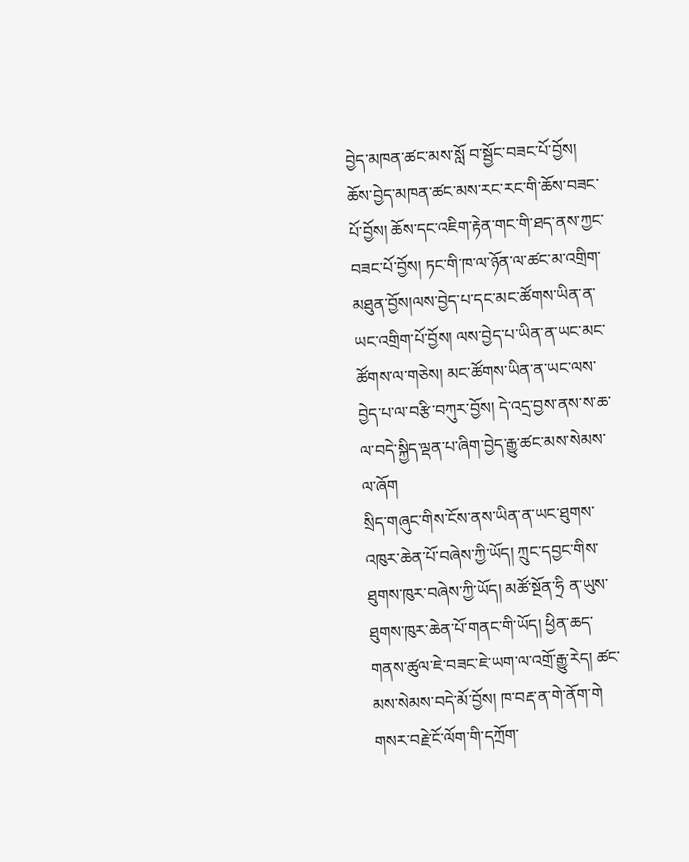བྱེད་མཁན་ཚང་མས་སློ བ་སྦྱོང་བཟང་པོ་བྱོས། ཆོས་བྱེད་མཁན་ཚང་མས་རང་རང་གི་ཆོས་བཟང་པོ་བྱོས། ཆོས་དང་འཇིག་རྟེན་གང་གི་ཐད་ནས་ཀྱང་བཟང་པོ་བྱོས། ཏང་གི་ཁ་ལ་ཉོན་ལ་ཚང་མ་འགྲིག་མཐུན་བྱོས།ལས་བྱེད་པ་དང་མང་ཚོགས་ཡིན་ན་ཡང་འགྲིག་པོ་བྱོས། ལས་བྱེད་པ་ཡིན་ན་ཡང་མང་ཚོགས་ལ་གཅེས། མང་ཚོགས་ཡིན་ན་ཡང་ལས་བྱེད་པ་ལ་བརྩི་བཀུར་བྱོས། དེ་འདྲ་བྱས་ནས་ས་ཆ་ལ་བདེ་སྐྱིད་ལྡན་པ་ཞིག་བྱེད་རྒྱུ་ཚང་མས་སེམས་ལ་ཞོག
སྲིད་གཞུང་གིས་ངོས་ནས་ཡིན་ན་ཡང་ཐུགས་འཁུར་ཆེན་པོ་བཞེས་ཀྱི་ཡོད། ཀྲུང་དབྱང་གིས་ཐུགས་ཁུར་བཞེས་ཀྱི་ཡོད། མཚོ་སྔོན་ཧྲི ན་ཡུས་ཐུགས་ཁུར་ཆེན་པོ་གནང་གི་ཡོད། ཕྱིན་ཆད་གནས་ཚུལ་ཇེ་བཟང་ཇེ་ཡག་ལ་འགྲོ་རྒྱུ་རེད། ཚང་མས་སེམས་བདེ་མོ་བྱོས། ཁ་བརྡ་ན་གེ་ནོག་གེ གསར་བརྗེ་ངོ་ལོག་གི་དཀྲོག་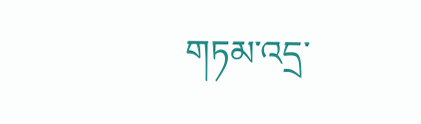གཏམ་འདྲ་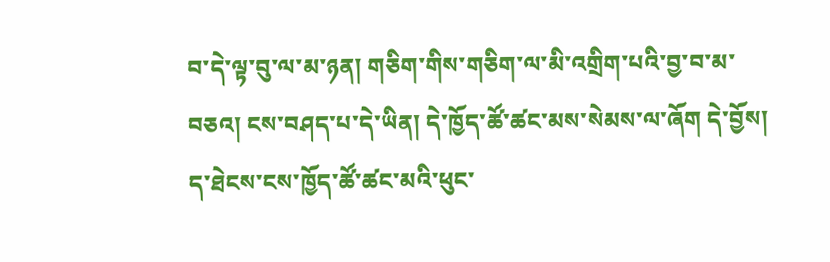བ་དེ་ལྟ་བུ་ལ་མ་ཉན། གཅིག་གིས་གཅིག་ལ་མི་འགྲིག་པའི་བྱ་བ་མ་བཅའ། ངས་བཤད་པ་དེ་ཡིན། དེ་ཁྱོད་ཚོ་ཚང་མས་སེམས་ལ་ཞོག དེ་བྱོས། ད་ཐེངས་ངས་ཁྱོད་ཚོ་ཚང་མའི་ཕུང་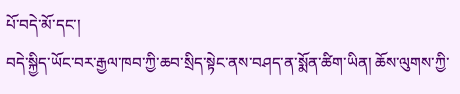པོ་བདེ་མོ་དང་།
བདེ་སྐྱིད་ཡོང་བར་རྒྱལ་ཁབ་ཀྱི་ཆབ་སྲིད་སྟེང་ནས་བཤད་ན་སྨོན་ཚིག་ཡིན། ཆོས་ལུགས་ཀྱི་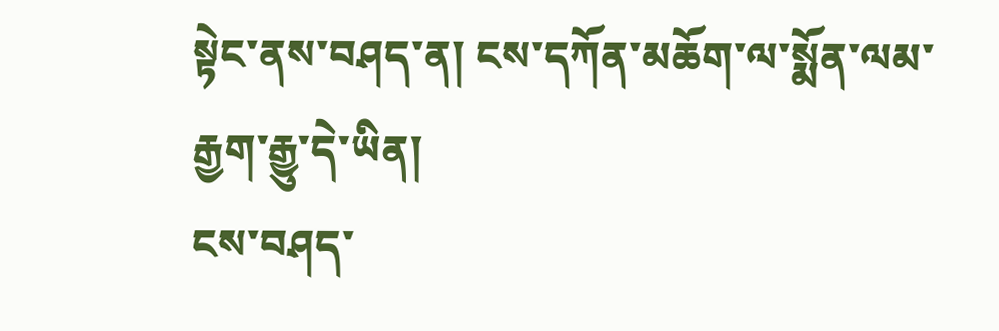སྟེང་ནས་བཤད་ན། ངས་དཀོན་མཆོག་ལ་སྨོན་ལམ་རྒྱག་རྒྱུ་དེ་ཡིན།
ངས་བཤད་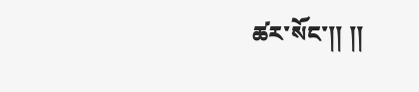ཚར་སོང་།། །།